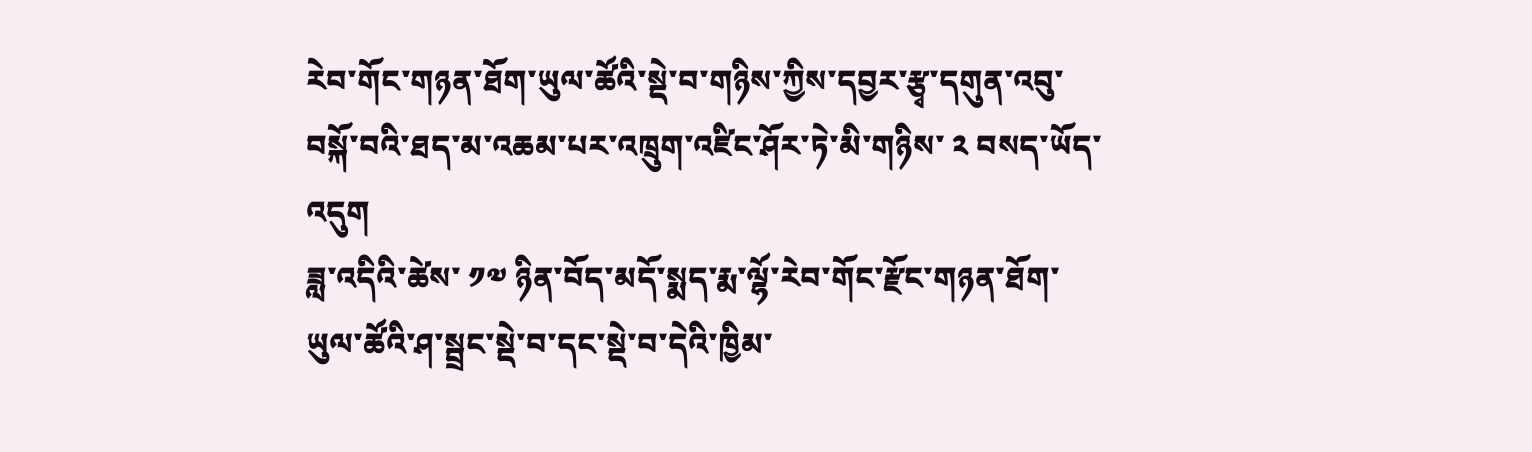རེབ་གོང་གཉན་ཐོག་ཡུལ་ཚོའི་སྡེ་བ་གཉིས་ཀྱིས་དབྱར་རྩྭ་དགུན་འབུ་བསྐོ་བའི་ཐད་མ་འཆམ་པར་འཁྲུག་འཛིང་ཤོར་ཏེ་མི་གཉིས་ ༢ བསད་ཡོད་འདུག
ཟླ་འདིའི་ཚེས་ ༡༧ ཉིན་བོད་མདོ་སྨད་རྨ་ལྷོ་རེབ་གོང་རྫོང་གཉན་ཐོག་ཡུལ་ཚོའི་ཤ་སྦྲང་སྡེ་བ་དང་སྡེ་བ་དེའི་ཁྱིམ་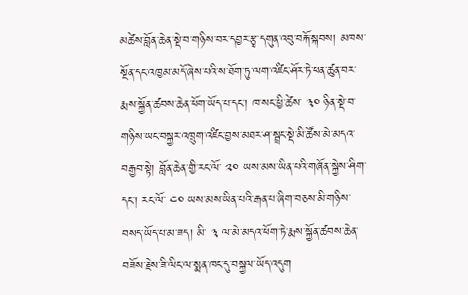མཚེས་བློན་ཆེན་སྡེ་བ་གཉིས་བར་དབྱར་རྩྭ་དགུན་འབུ་བརྐོ་སྐབས། མཁས་སྔོན་དང་འཁྱམ་མདོ་ཞེས་པའི་ས་ཐོག་ཏུ་ལག་འཛིང་ཤོར་ཏེ་ཕན་ཚུན་བར་རྨས་སྐྱོན་ཚབས་ཆེན་ཕོག་ཡོད་པ་དང་། ཁ་སང་ཕྱི་ཚེས་ ༣༠ ཉིན་སྡེ་བ་གཉིས་ཡང་བསྐྱར་འཁྲུག་འཛིང་བྱས་མཐར་ཤ་སྦྲང་སྡེ་མི་ཚོས་མེ་མདའ་བརྒྱབ་སྟེ། བློན་ཆེན་གྱི་རང་ལོ་ ༢༠ ཡས་མས་ཡིན་པའི་གཞོན་སྐྱེས་ཤིག་དང་། རང་ལོ་ ༤༠ ཡས་མས་ཡིན་པའི་རྒན་པ་ཞིག་བཅས་མི་གཉིས་བསད་ཡོད་པ་མ་ཟད། མི་ ༣ ལ་མེ་མདའ་ཕོག་ཏེ་རྨས་སྐྱོན་ཚབས་ཆེན་བཟོས་རྗེས་ཟི་ལིང་ལ་སྨན་ཁང་དུ་བསྐྱལ་ཡོད་འདུག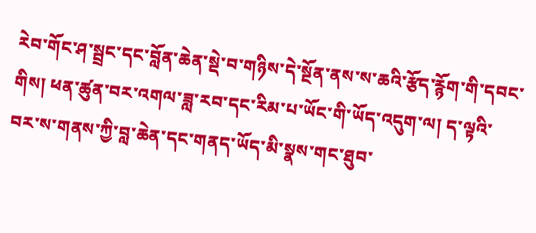རེབ་གོང་ཤ་སྦྲང་དང་བློན་ཆེན་སྡེ་བ་གཉིས་དེ་སྔོན་ནས་ས་ཆའི་རྩོད་རྙོག་གི་དབང་གིས། ཕན་ཚུན་བར་འགལ་ཟླ་རབ་དང་རིམ་པ་ཡོང་གི་ཡོད་འདུག་ལ། ད་ལྟའི་བར་ས་གནས་ཀྱི་བླ་ཆེན་དང་གནད་ཡོད་མི་སྣས་གང་ཐུབ་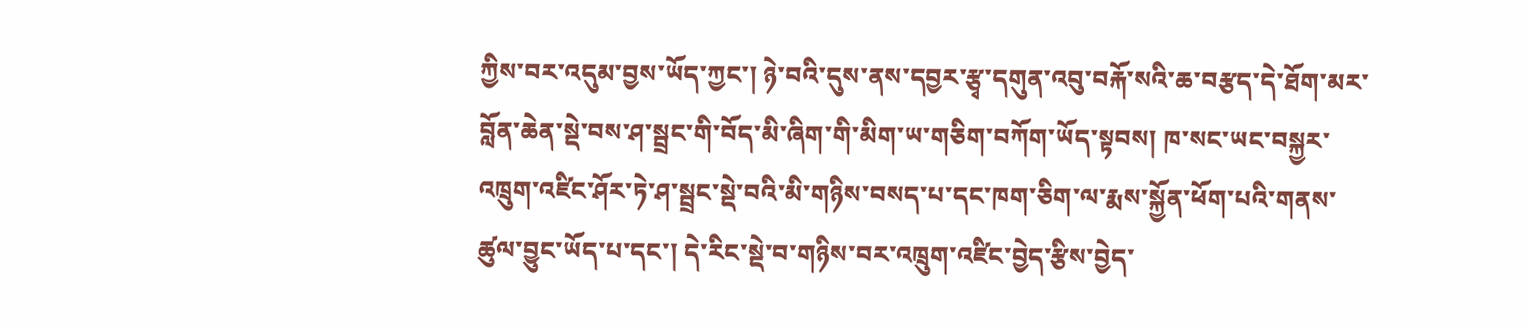ཀྱིས་བར་འདུམ་བྱས་ཡོད་ཀྱང་། ཉེ་བའི་དུས་ནས་དབྱར་རྩྭ་དགུན་འབུ་བརྐོ་སའི་ཆ་བརྩད་དེ་ཐོག་མར་བློན་ཆེན་སྡེ་བས་ཤ་སྦྲང་གི་བོད་མི་ཞིག་གི་མིག་ཡ་གཅིག་བཀོག་ཡོད་སྟབས། ཁ་སང་ཡང་བསྐྱར་འཁྲུག་འཛིང་ཤོར་ཏེ་ཤ་སྦྲང་སྡེ་བའི་མི་གཉིས་བསད་པ་དང་ཁག་ཅིག་ལ་རྨས་སྐྱོན་ཕོག་པའི་གནས་ཚུལ་བྱུང་ཡོད་པ་དང་། དེ་རིང་སྡེ་བ་གཉིས་བར་འཁྲུག་འཛིང་བྱེད་རྩིས་བྱེད་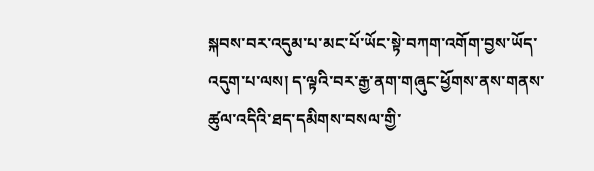སྐབས་བར་འདུམ་པ་མང་པོ་ཡོང་སྟེ་བཀག་འགོག་བྱས་ཡོད་འདུག་པ་ལས། ད་ལྟའི་བར་རྒྱ་ནག་གཞུང་ཕྱོགས་ནས་གནས་ཚུལ་འདིའི་ཐད་དམིགས་བསལ་གྱི་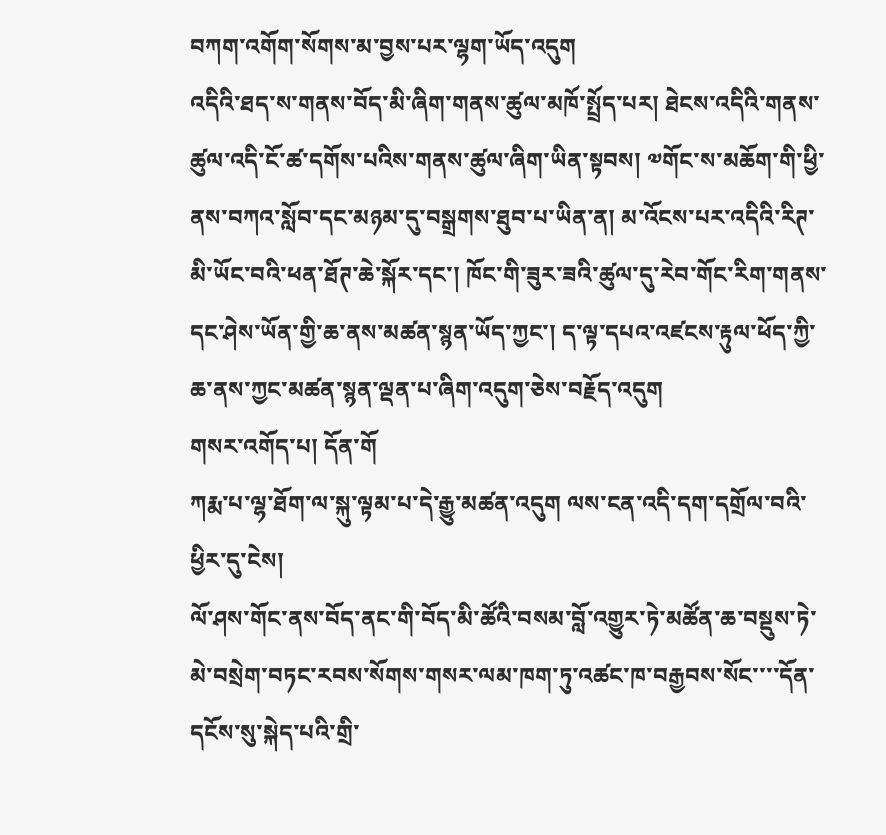བཀག་འགོག་སོགས་མ་བྱས་པར་ལྷག་ཡོད་འདུག
འདིའི་ཐད་ས་གནས་བོད་མི་ཞིག་གནས་ཚུལ་མཁོ་སྤྲོད་པར། ཐེངས་འདིའི་གནས་ཚུལ་འདི་ངོ་ཚ་དགོས་པའིས་གནས་ཚུལ་ཞིག་ཡིན་སྟབས། ༧གོང་ས་མཆོག་གི་ཕྱི་ནས་བཀའ་སློབ་དང་མཉམ་དུ་བསྒྲགས་ཐུབ་པ་ཡིན་ན། མ་འོངས་པར་འདིའི་རིཊ་མི་ཡོང་བའི་ཕན་ཐོཊ་ཆེ་སྐོར་དང་། ཁོང་གི་ཟུར་ཟའི་ཚུལ་དུ་རེབ་གོང་རིག་གནས་དང་ཤེས་ཡོན་གྱི་ཆ་ནས་མཚན་སྙན་ཡོད་ཀྱང་། ད་ལྟ་དཔའ་འཛངས་རྟུལ་ཕོད་ཀྱི་ཆ་ནས་ཀྱང་མཚན་སྙན་ལྡན་པ་ཞིག་འདུག་ཅེས་བརྗོད་འདུག
གསར་འགོད་པ། དོན་གོ
ཀརྨ་པ་ལྷ་ཐོག་ལ་སྐུ་ལྟམ་པ་དེ་རྒྱུ་མཚན་འདུག ལས་ངན་འདི་དག་དགྲོལ་བའི་ཕྱིར་དུ་ངེས།
ལོ་ཤས་གོང་ནས་བོད་ནང་གི་བོད་མི་ཚོའི་བསམ་བློ་འགྱུར་ཏེ་མཚོན་ཆ་བསྡུས་ཏེ་མེ་བསྲེག་བཏང་རབས་སོགས་གསར་ལམ་ཁག་ཏུ་འཚང་ཁ་བརྒྱབས་སོང་་་་དོན་དངོས་སུ་སྐེད་པའི་གྲི་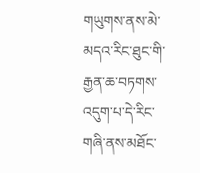གཡུགས་ནས་མེ་མདའ་རིང་ཐུང་གི་རྒྱན་ཆ་བཏགས་འདུག་པ་དེ་རིང་གཞི་ནས་མཐོང་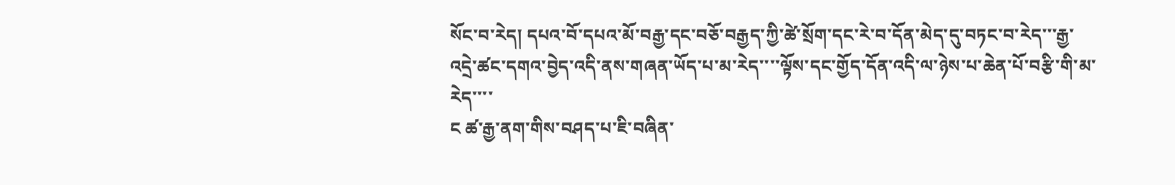སོང་བ་རེད། དཔའ་བོ་དཔའ་མོ་བརྒྱ་དང་བཅོ་བརྒྱད་ཀྱི་ཚེ་སྲོག་དང་རེ་བ་དོན་མེད་དུ་བཏང་བ་རེད་་་རྒྱ་འདྲེ་ཚང་དགའ་བྱེད་འདི་ནས་གཞན་ཡོད་པ་མ་རེད་་་་ལྟོས་དང་གྱོད་དོན་འདི་ལ་ཉེས་པ་ཆེན་པོ་བརྩི་གི་མ་རེད་་་་
ང ཚ་རྒྱ་ནག་གིས་བཤད་པ་ཇི་བཞིན་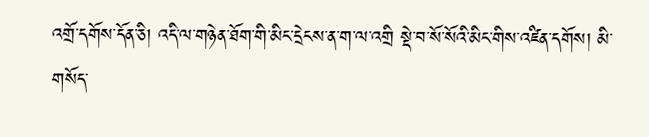འགྲོ་དགོས་དོན་ཅི། འདི་ལ་གཉེན་ཐོག་གི་མིང་དྲེངས་ན་ག་ལ་འགྲི སྡེ་བ་སོ་སོའི་མིང་གིས་འཛིན་དགོས། མི་གསོད་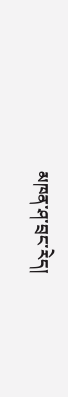མཁན་ཤ་བྲང་རེད།